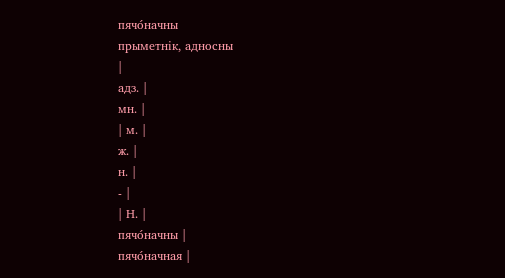пячо́начны
прыметнік, адносны
|
адз. |
мн. |
| м. |
ж. |
н. |
- |
| Н. |
пячо́начны |
пячо́начная |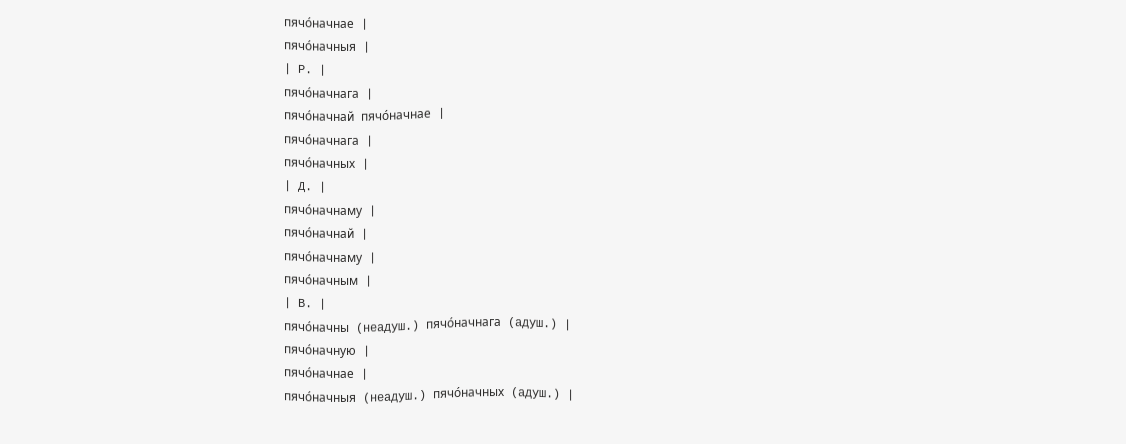пячо́начнае |
пячо́начныя |
| Р. |
пячо́начнага |
пячо́начнай пячо́начнае |
пячо́начнага |
пячо́начных |
| Д. |
пячо́начнаму |
пячо́начнай |
пячо́начнаму |
пячо́начным |
| В. |
пячо́начны (неадуш.) пячо́начнага (адуш.) |
пячо́начную |
пячо́начнае |
пячо́начныя (неадуш.) пячо́начных (адуш.) |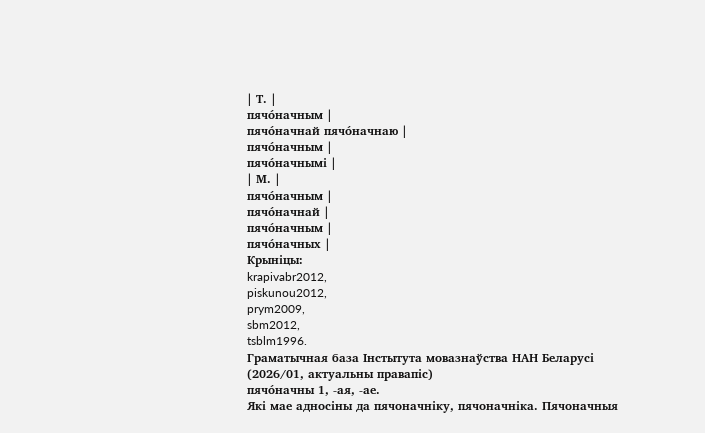| Т. |
пячо́начным |
пячо́начнай пячо́начнаю |
пячо́начным |
пячо́начнымі |
| М. |
пячо́начным |
пячо́начнай |
пячо́начным |
пячо́начных |
Крыніцы:
krapivabr2012,
piskunou2012,
prym2009,
sbm2012,
tsblm1996.
Граматычная база Інстытута мовазнаўства НАН Беларусі (2026/01, актуальны правапіс)
пячо́начны 1, ‑ая, ‑ае.
Які мае адносіны да пячоначніку, пячоначніка. Пячоначныя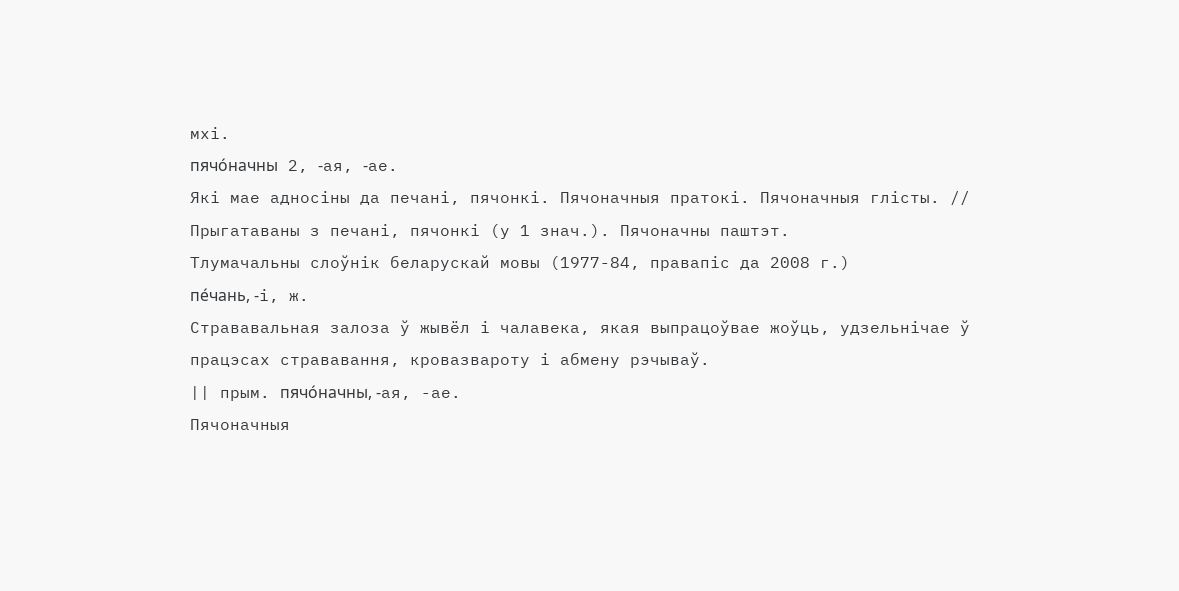мхі.
пячо́начны 2, ‑ая, ‑ае.
Які мае адносіны да печані, пячонкі. Пячоначныя пратокі. Пячоначныя глісты. // Прыгатаваны з печані, пячонкі (у 1 знач.). Пячоначны паштэт.
Тлумачальны слоўнік беларускай мовы (1977-84, правапіс да 2008 г.)
пе́чань, -і, ж.
Стрававальная залоза ў жывёл і чалавека, якая выпрацоўвае жоўць, удзельнічае ў працэсах стрававання, кровазвароту і абмену рэчываў.
|| прым. пячо́начны, -ая, -ае.
Пячоначныя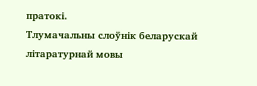пратокі.
Тлумачальны слоўнік беларускай літаратурнай мовы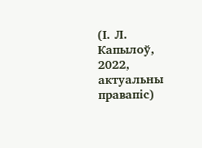(І. Л. Капылоў, 2022, актуальны правапіс)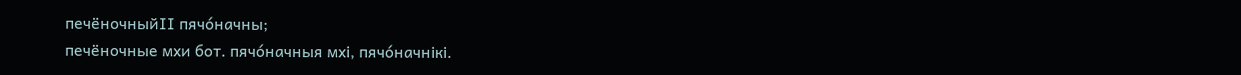печёночныйII пячо́начны;
печёночные мхи бот. пячо́начныя мхі, пячо́начнікі.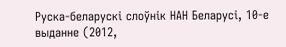Руска-беларускі слоўнік НАН Беларусі, 10-е выданне (2012,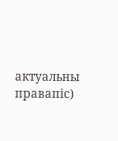актуальны правапіс)